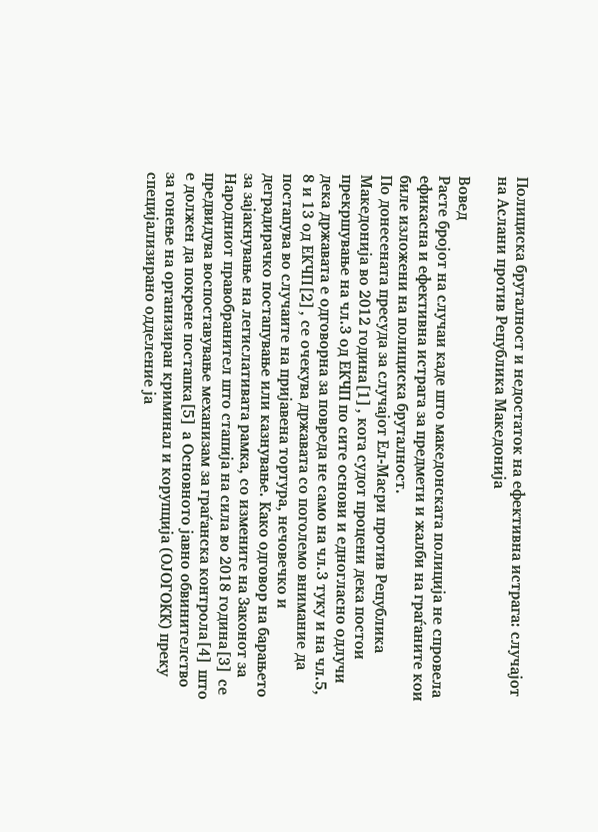Полициска бруталност и недостаток на ефективна истрага: случајот на Аслани против Република Македонија

Вовед
Расте бројот на случаи каде што македонската полиција не спровела ефикасна и ефективна истрага за предмети и жалби на граѓаните кои биле изложени на полициска бруталност.
По донесената пресуда за случајот Ел-Масри против Република Македонија во 2012 година[1], кога судот процени дека постои прекршување на чл.3 од ЕКЧП по сите основи и едногласно одлучи дека државата е одговорна за повреда не само на чл.3 туку и на чл.5, 8 и 13 од ЕКЧП[2], се очекува државата со поголемо внимание да постапува во случаите на пријавена тортура, нечовечко и деградирачко постапување или казнување. Како одговор на барањето за зајакнување на легислативата рамка, со измените на Законот за Народниот правобранител што стапија на сила во 2018 година[3] се предвидува воспоставување механизам за граѓанска контрола[4] што е должен да покрене постапка[5] а Основното јавно обвинителство за гонење на организиран криминал и корупција (ОЈОГОКК) преку специјализирано одделение ја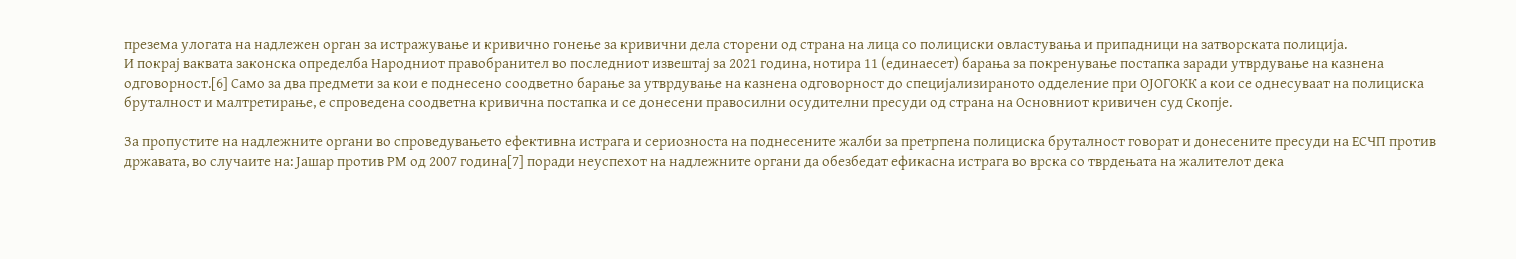презема улогата на надлежен орган за истражување и кривично гонење за кривични дела сторени од страна на лица со полициски овластувања и припадници на затворската полиција.
И покрај ваквата законска определба Народниот правобранител во последниот извештај за 2021 година, нотира 11 (единаесет) барања за покренување постапка заради утврдување на казнена одговорност.[6] Само за два предмети за кои е поднесено соодветно барање за утврдување на казнена одговорност до специјализираното одделение при ОЈОГОКК а кои се однесуваат на полициска бруталност и малтретирање, е спроведена соодветна кривична постапка и се донесени правосилни осудителни пресуди од страна на Основниот кривичен суд Скопје.

За пропустите на надлежните органи во спроведувањето ефективна истрага и сериозноста на поднесените жалби за претрпена полициска бруталност говорат и донесените пресуди на ЕСЧП против државата, во случаите на: Јашар против РМ од 2007 година[7] поради неуспехот на надлежните органи да обезбедат ефикасна истрага во врска со тврдењата на жалителот дека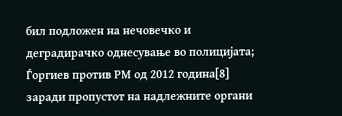бил подложен на нечовечко и деградирачко однесување во полицијата; Ѓоргиев против РМ од 2012 година[8] заради пропустот на надлежните органи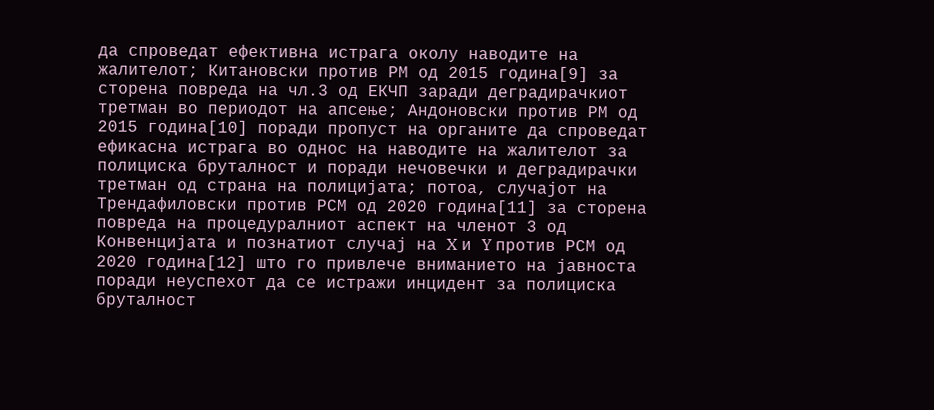да спроведат ефективна истрага околу наводите на жалителот; Китановски против РМ од 2015 година[9] за сторена повреда на чл.3 од ЕКЧП заради деградирачкиот третман во периодот на апсење; Андоновски против РМ од 2015 година[10] поради пропуст на органите да спроведат ефикасна истрага во однос на наводите на жалителот за полициска бруталност и поради нечовечки и деградирачки третман од страна на полицијата; потоа, случајот на Трендафиловски против РСМ од 2020 година[11] за сторена повреда на процедуралниот аспект на членот 3 од Конвенцијата и познатиот случај на X и Y против РСМ од 2020 година[12] што го привлече вниманието на јавноста поради неуспехот да се истражи инцидент за полициска бруталност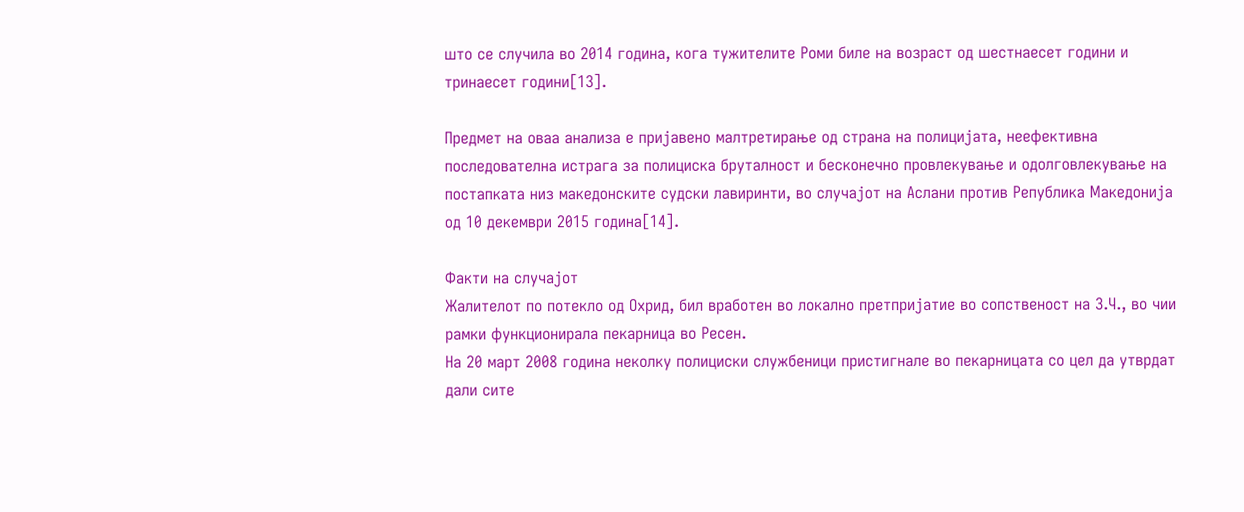што се случила во 2014 година, кога тужителите Роми биле на возраст од шестнаесет години и тринаесет години[13].

Предмет на оваа анализа е пријавено малтретирање од страна на полицијата, неефективна последователна истрага за полициска бруталност и бесконечно провлекување и одолговлекување на постапката низ македонските судски лавиринти, во случајот на Аслани против Република Македонија од 10 декември 2015 година[14].

Факти на случајот
Жалителот по потекло од Охрид, бил вработен во локално претпријатие во сопственост на З.Ч., во чии рамки функционирала пекарница во Ресен.
На 20 март 2008 година неколку полициски службеници пристигнале во пекарницата со цел да утврдат дали сите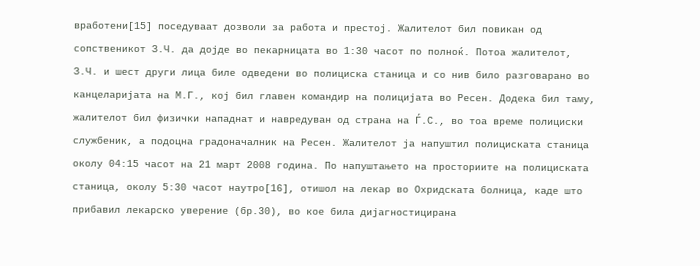вработени[15] поседуваат дозволи за работа и престој. Жалителот бил повикан од сопственикот З.Ч. да дојде во пекарницата во 1:30 часот по полноќ. Потоа жалителот, З.Ч. и шест други лица биле одведени во полициска станица и со нив било разговарано во канцеларијата на М.Г., кој бил главен командир на полицијата во Ресен. Додека бил таму, жалителот бил физички нападнат и навредуван од страна на Ѓ.С., во тоа време полициски службеник, а подоцна градоначалник на Ресен. Жалителот ја напуштил полициската станица околу 04:15 часот на 21 март 2008 година. По напуштањето на просториите на полициската станица, околу 5:30 часот наутро[16], отишол на лекар во Охридската болница, каде што прибавил лекарско уверение (бр.30), во кое била дијагностицирана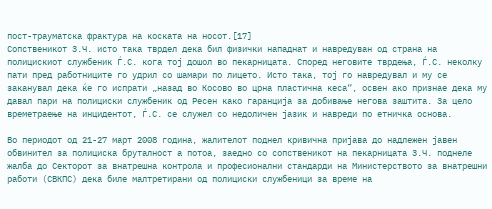пост-трауматска фрактура на коската на носот.[17]
Сопственикот З.Ч. исто така тврдел дека бил физички нападнат и навредуван од страна на полицискиот службеник Ѓ.С. кога тој дошол во пекарницата. Според неговите тврдења, Ѓ.С. неколку пати пред работниците го удрил со шамари по лицето. Исто така, тој го навредувал и му се заканувал дека ќе го испрати „назад во Косово во црна пластична кеса“, освен ако признае дека му давал пари на полициски службеник од Ресен како гаранција за добивање негова заштита. За цело времетраење на инцидентот, Ѓ.С. се служел со недоличен јазик и навреди по етничка основа.

Во периодот од 21-27 март 2008 година, жалителот поднел кривична пријава до надлежен јавен обвинител за полициска бруталност а потоа, заедно со сопственикот на пекарницата З.Ч. поднеле жалба до Секторот за внатрешна контрола и професионални стандарди на Министерството за внатрешни работи (СВКПС) дека биле малтретирани од полициски службеници за време на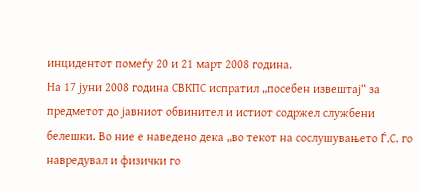инцидентот помеѓу 20 и 21 март 2008 година.
На 17 јуни 2008 година СВКПС испратил „посебен извештај“ за предметот до јавниот обвинител и истиот содржел службени белешки. Во ние е наведено дека „во текот на сослушувањето Ѓ.С. го навредувал и физички го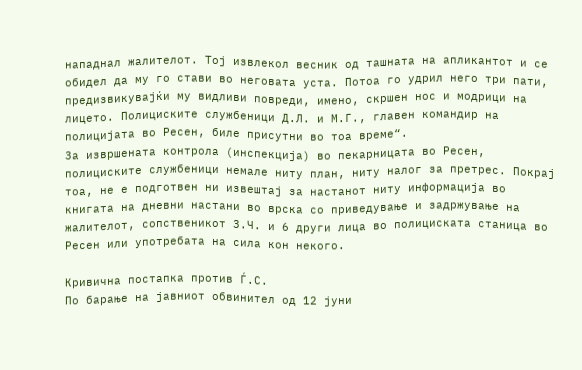нападнал жалителот. Тој извлекол весник од ташната на апликантот и се обидел да му го стави во неговата уста. Потоа го удрил него три пати, предизвикувајќи му видливи повреди, имено, скршен нос и модрици на лицето. Полициските службеници Д.Л. и М.Г., главен командир на полицијата во Ресен, биле присутни во тоа време“.
За извршената контрола (инспекција) во пекарницата во Ресен, полициските службеници немале ниту план, ниту налог за претрес. Покрај тоа, не е подготвен ни извештај за настанот ниту информација во книгата на дневни настани во врска со приведување и задржување на жалителот, сопственикот З.Ч. и 6 други лица во полициската станица во Ресен или употребата на сила кон некого.

Кривична постапка против Ѓ.С.
По барање на јавниот обвинител од 12 јуни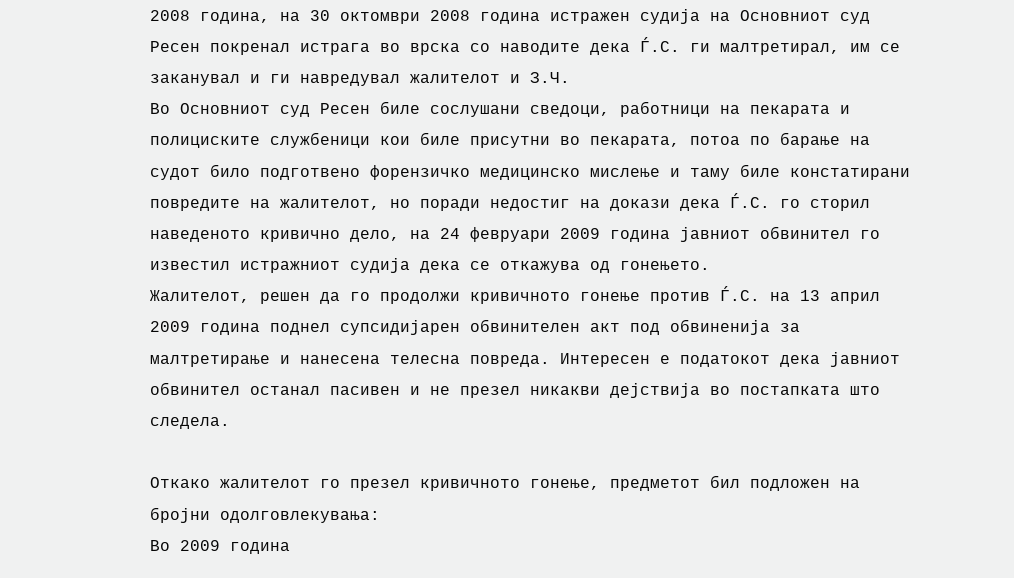2008 година, на 30 октомври 2008 година истражен судија на Основниот суд Ресен покренал истрага во врска со наводите дека Ѓ.С. ги малтретирал, им се заканувал и ги навредувал жалителот и З.Ч.
Во Основниот суд Ресен биле сослушани сведоци, работници на пекарата и полициските службеници кои биле присутни во пекарата, потоа по барање на судот било подготвено форензичко медицинско мислење и таму биле констатирани повредите на жалителот, но поради недостиг на докази дека Ѓ.С. го сторил наведеното кривично дело, на 24 февруари 2009 година јавниот обвинител го известил истражниот судија дека се откажува од гонењето.
Жалителот, решен да го продолжи кривичното гонење против Ѓ.С. на 13 април 2009 година поднел супсидијарен обвинителен акт под обвиненија за малтретирање и нанесена телесна повреда. Интересен е податокот дека јавниот обвинител останал пасивен и не презел никакви дејствија во постапката што следела.

Откако жалителот го презел кривичното гонење, предметот бил подложен на бројни одолговлекувања:
Во 2009 година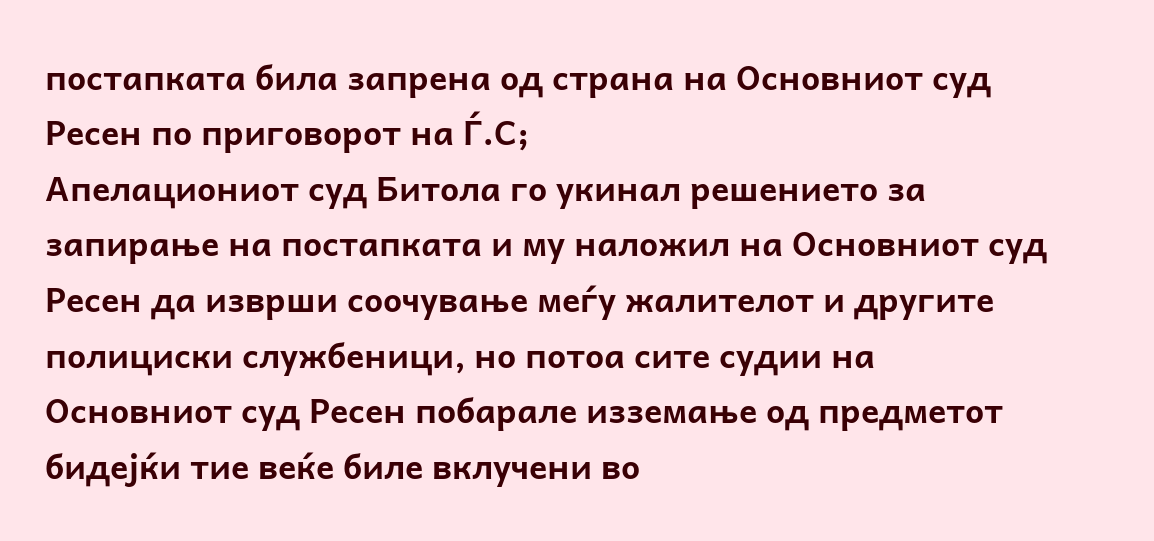постапката била запрена од страна на Основниот суд Ресен по приговорот на Ѓ.С;
Апелациониот суд Битола го укинал решението за запирање на постапката и му наложил на Основниот суд Ресен да изврши соочување меѓу жалителот и другите полициски службеници, но потоа сите судии на Основниот суд Ресен побарале изземање од предметот бидејќи тие веќе биле вклучени во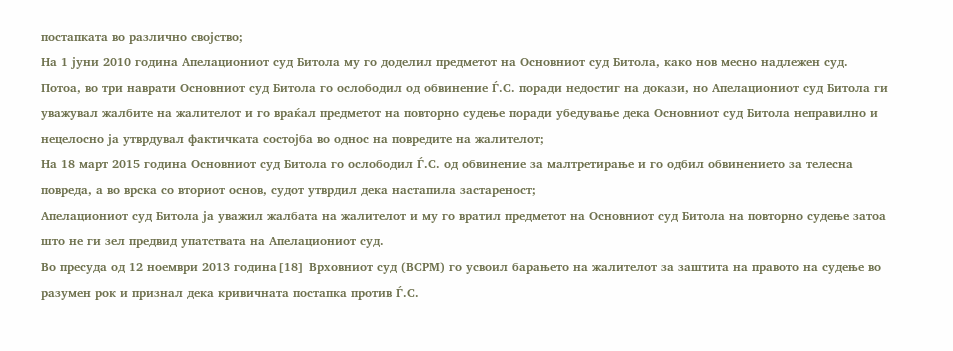постапката во различно својство;
На 1 јуни 2010 година Апелациониот суд Битола му го доделил предметот на Основниот суд Битола, како нов месно надлежен суд. Потоа, во три наврати Основниот суд Битола го ослободил од обвинение Ѓ.С. поради недостиг на докази, но Апелациониот суд Битола ги уважувал жалбите на жалителот и го враќал предметот на повторно судење поради убедување дека Основниот суд Битола неправилно и нецелосно ја утврдувал фактичката состојба во однос на повредите на жалителот;
На 18 март 2015 година Основниот суд Битола го ослободил Ѓ.С. од обвинение за малтретирање и го одбил обвинението за телесна повреда, а во врска со вториот основ, судот утврдил дека настапила застареност;
Апелациониот суд Битола ја уважил жалбата на жалителот и му го вратил предметот на Основниот суд Битола на повторно судење затоа што не ги зел предвид упатствата на Апелациониот суд.
Во пресуда од 12 ноември 2013 година[18] Врховниот суд (ВСРМ) го усвоил барањето на жалителот за заштита на правото на судење во разумен рок и признал дека кривичната постапка против Ѓ.С.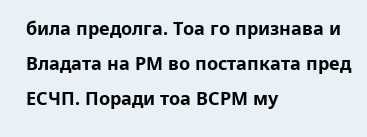била предолга. Тоа го признава и Владата на РМ во постапката пред ЕСЧП. Поради тоа ВСРМ му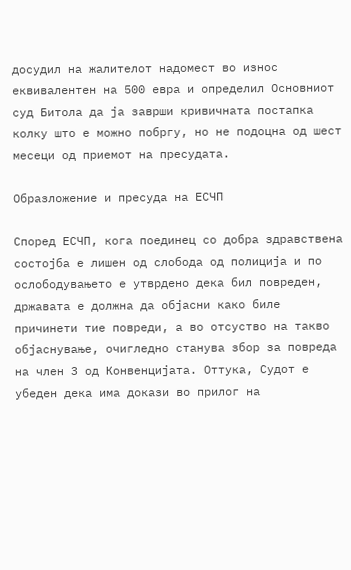досудил на жалителот надомест во износ еквивалентен на 500 евра и определил Основниот суд Битола да ја заврши кривичната постапка колку што е можно побргу, но не подоцна од шест месеци од приемот на пресудата.

Образложение и пресуда на ЕСЧП

Според ЕСЧП, кога поединец со добра здравствена состојба е лишен од слобода од полиција и по ослободувањето е утврдено дека бил повреден, државата е должна да објасни како биле причинети тие повреди, а во отсуство на такво објаснување, очигледно станува збор за повреда на член 3 од Конвенцијата. Оттука, Судот е убеден дека има докази во прилог на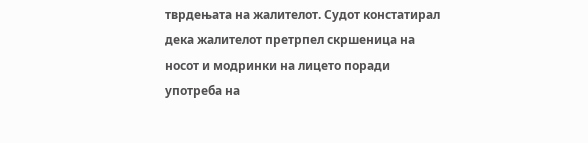тврдењата на жалителот. Судот констатирал дека жалителот претрпел скршеница на носот и модринки на лицето поради употреба на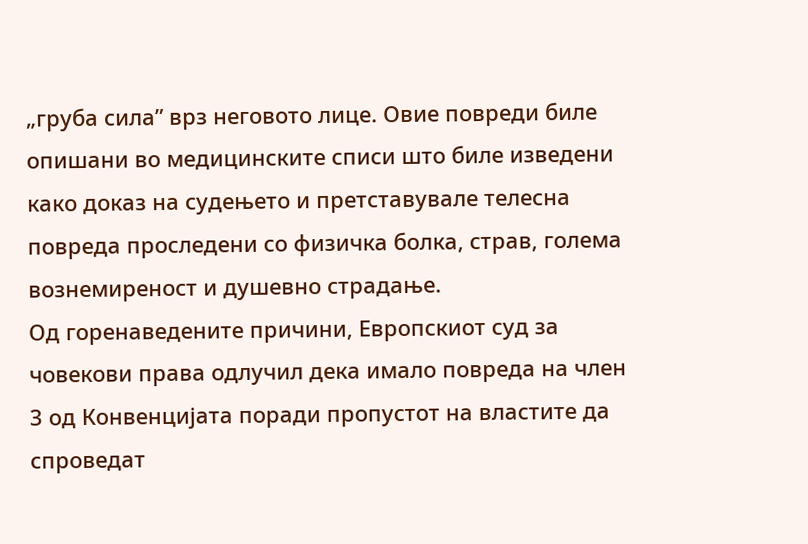„груба сила” врз неговото лице. Овие повреди биле опишани во медицинските списи што биле изведени како доказ на судењето и претставувале телесна повреда проследени со физичка болка, страв, голема вознемиреност и душевно страдање.
Од горенаведените причини, Европскиот суд за човекови права одлучил дека имало повреда на член 3 од Конвенцијата поради пропустот на властите да спроведат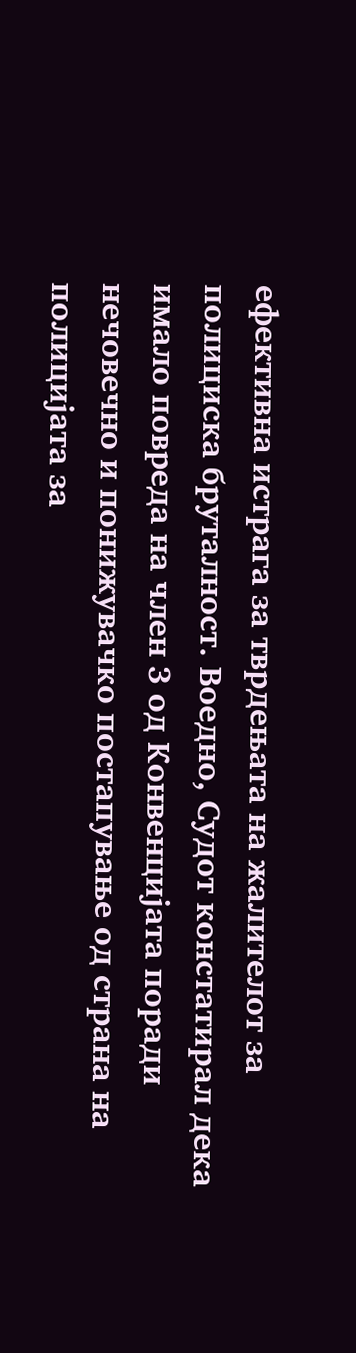ефективна истрага за тврдењата на жалителот за полициска бруталност. Воедно, Судот констатирал дека имало повреда на член 3 од Конвенцијата поради нечовечно и понижувачко постапување од страна на полицијата за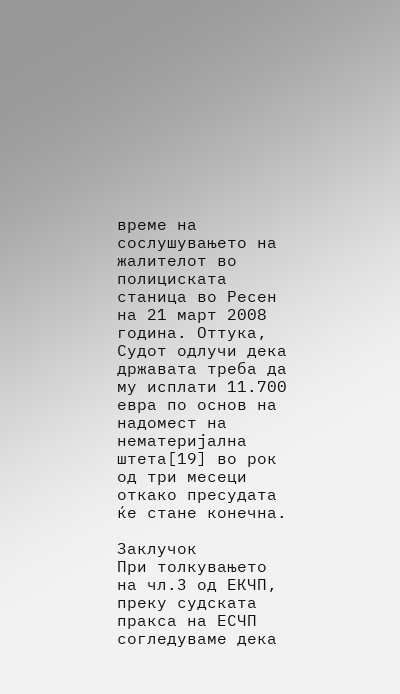време на сослушувањето на жалителот во полициската станица во Ресен на 21 март 2008 година. Оттука, Судот одлучи дека државата треба да му исплати 11.700 евра по основ на надомест на нематеријална штета[19] во рок од три месеци откако пресудата ќе стане конечна.

Заклучок
При толкувањето на чл.3 од ЕКЧП, преку судската пракса на ЕСЧП согледуваме дека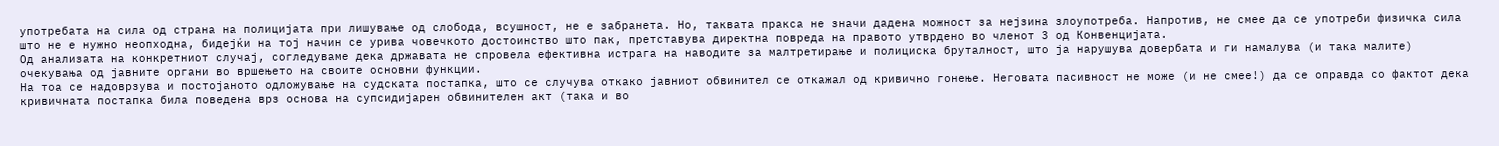употребата на сила од страна на полицијата при лишување од слобода, всушност, не е забранета. Но, таквата пракса не значи дадена можност за нејзина злоупотреба. Напротив, не смее да се употреби физичка сила што не е нужно неопходна, бидејќи на тој начин се урива човечкото достоинство што пак, претставува директна повреда на правото утврдено во членот 3 од Конвенцијата.
Од анализата на конкретниот случај, согледуваме дека државата не спровела ефективна истрага на наводите за малтретирање и полициска бруталност, што ја нарушува довербата и ги намалува (и така малите) очекувања од јавните органи во вршењето на своите основни функции.
На тоа се надоврзува и постојаното одложување на судската постапка, што се случува откако јавниот обвинител се откажал од кривично гонење. Неговата пасивност не може (и не смее!) да се оправда со фактот дека кривичната постапка била поведена врз основа на супсидијарен обвинителен акт (така и во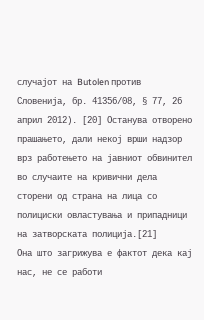случајот на Butolen против Словенија, бр. 41356/08, § 77, 26 април 2012). [20] Останува отворено прашањето, дали некој врши надзор врз работењето на јавниот обвинител во случаите на кривични дела сторени од страна на лица со полициски овластувања и припадници на затворската полиција.[21]
Она што загрижува е фактот дека кај нас, не се работи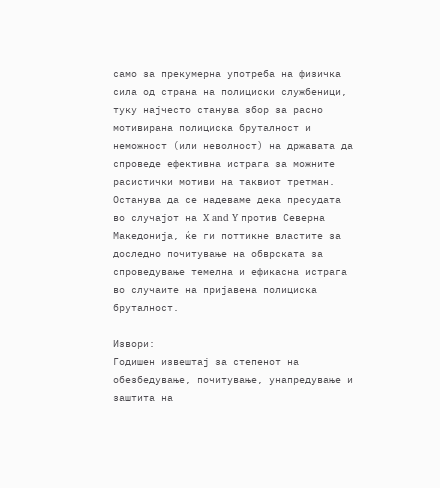само за прекумерна употреба на физичка сила од страна на полициски службеници, туку најчесто станува збор за расно мотивирана полициска бруталност и неможност (или неволност) на државата да спроведе ефективна истрага за можните расистички мотиви на таквиот третман. Останува да се надеваме дека пресудата во случајот на X and Y против Северна Македонија, ќе ги поттикне властите за доследно почитување на обврската за спроведување темелна и ефикасна истрага во случаите на пријавена полициска бруталност.

Извори:
Годишен извештај за степенот на обезбедување, почитување, унапредување и заштита на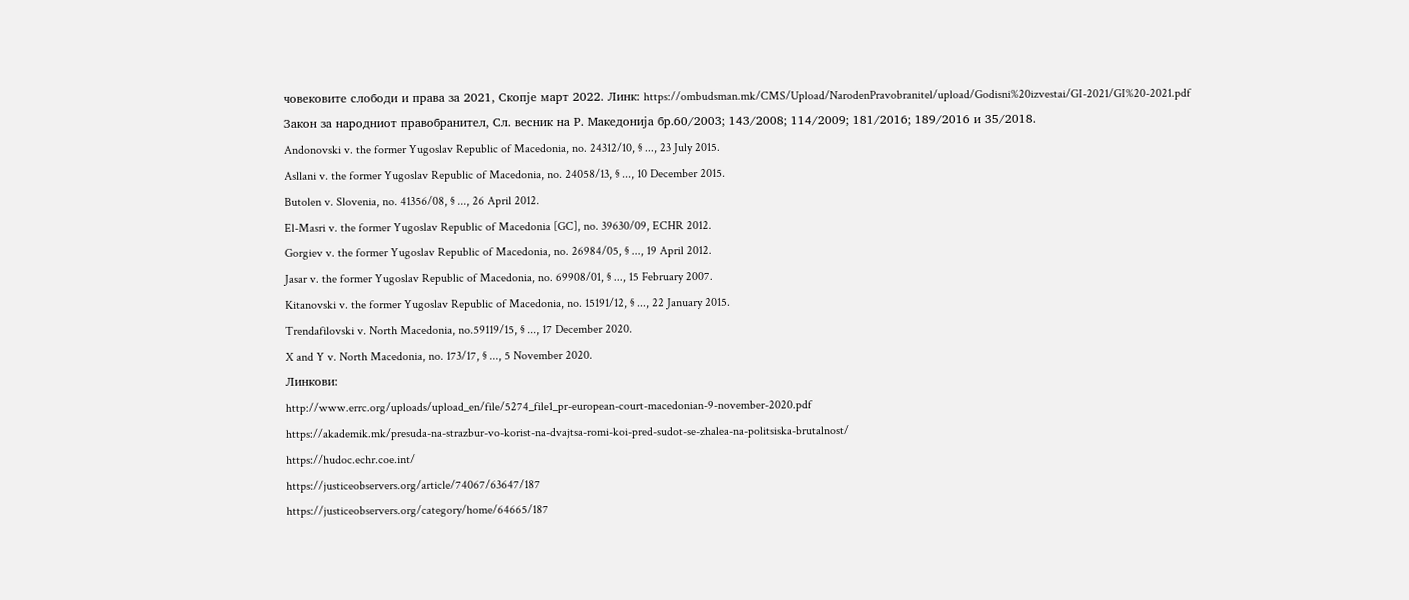човековите слободи и права за 2021, Скопје март 2022. Линк: https://ombudsman.mk/CMS/Upload/NarodenPravobranitel/upload/Godisni%20izvestai/GI-2021/GI%20-2021.pdf
Закон за народниот правобранител, Сл. весник на Р. Македонија бр.60/2003; 143/2008; 114/2009; 181/2016; 189/2016 и 35/2018.
Andonovski v. the former Yugoslav Republic of Macedonia, no. 24312/10, § ..., 23 July 2015.
Asllani v. the former Yugoslav Republic of Macedonia, no. 24058/13, § ..., 10 December 2015.
Butolen v. Slovenia, no. 41356/08, § ..., 26 April 2012.
El-Masri v. the former Yugoslav Republic of Macedonia [GC], no. 39630/09, ECHR 2012.
Gorgiev v. the former Yugoslav Republic of Macedonia, no. 26984/05, § ..., 19 April 2012.
Jasar v. the former Yugoslav Republic of Macedonia, no. 69908/01, § ..., 15 February 2007.
Kitanovski v. the former Yugoslav Republic of Macedonia, no. 15191/12, § ..., 22 January 2015.
Trendafilovski v. North Macedonia, no.59119/15, § ..., 17 December 2020.
X and Y v. North Macedonia, no. 173/17, § ..., 5 November 2020.
Линкови:
http://www.errc.org/uploads/upload_en/file/5274_file1_pr-european-court-macedonian-9-november-2020.pdf
https://akademik.mk/presuda-na-strazbur-vo-korist-na-dvajtsa-romi-koi-pred-sudot-se-zhalea-na-politsiska-brutalnost/
https://hudoc.echr.coe.int/
https://justiceobservers.org/article/74067/63647/187
https://justiceobservers.org/category/home/64665/187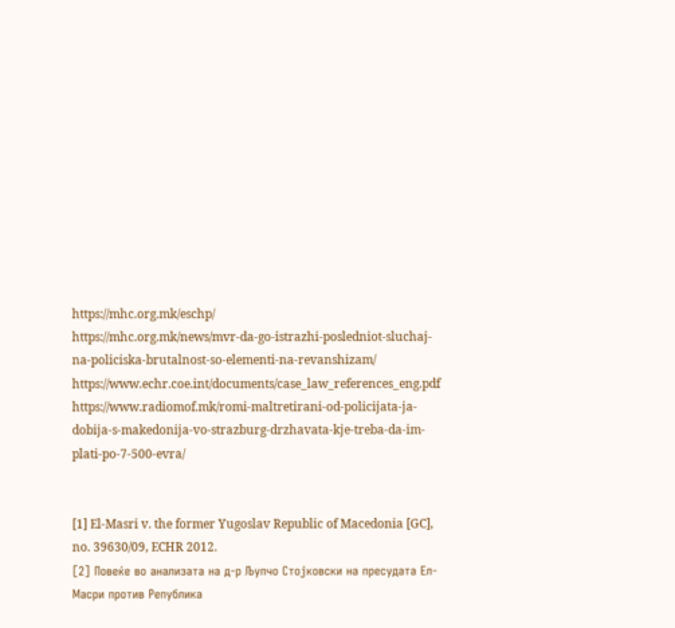https://mhc.org.mk/eschp/
https://mhc.org.mk/news/mvr-da-go-istrazhi-posledniot-sluchaj-na-policiska-brutalnost-so-elementi-na-revanshizam/
https://www.echr.coe.int/documents/case_law_references_eng.pdf
https://www.radiomof.mk/romi-maltretirani-od-policijata-ja-dobija-s-makedonija-vo-strazburg-drzhavata-kje-treba-da-im-plati-po-7-500-evra/


[1] El-Masri v. the former Yugoslav Republic of Macedonia [GC], no. 39630/09, ECHR 2012.
[2] Повеќе во анализата на д-р Љупчо Стојковски на пресудата Ел-Масри против Република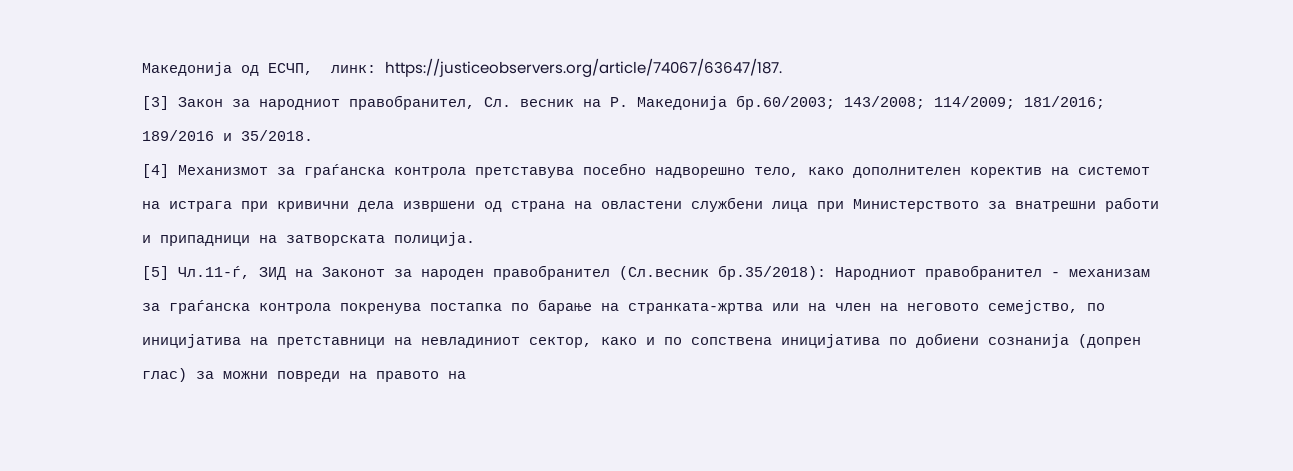Македонија од ЕСЧП,  линк: https://justiceobservers.org/article/74067/63647/187.
[3] Закон за народниот правобранител, Сл. весник на Р. Македонија бр.60/2003; 143/2008; 114/2009; 181/2016; 189/2016 и 35/2018.
[4] Механизмот за граѓанска контрола претставува посебно надворешно тело, како дополнителен коректив на системот на истрага при кривични дела извршени од страна на овластени службени лица при Министерството за внатрешни работи и припадници на затворската полиција.
[5] Чл.11-ѓ, ЗИД на Законот за народен правобранител (Сл.весник бр.35/2018): Народниот правобранител - механизам за граѓанска контрола покренува постапка по барање на странката-жртва или на член на неговото семејство, по иницијатива на претставници на невладиниот сектор, како и по сопствена иницијатива по добиени сознанија (допрен глас) за можни повреди на правото на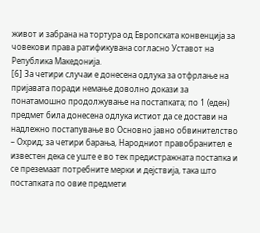живот и забрана на тортура од Европската конвенција за човекови права ратификувана согласно Уставот на Република Македонија.
[6] За четири случаи е донесена одлука за отфрлање на пријавата поради немање доволно докази за понатамошно продолжување на постапката; по 1 (еден) предмет била донесена одлука истиот да се достави на надлежно постапување во Основно јавно обвинителство – Охрид; за четири барања, Народниот правобранител е известен дека се уште е во тек предистражната постапка и се преземаат потребните мерки и дејствија, така што постапката по овие предмети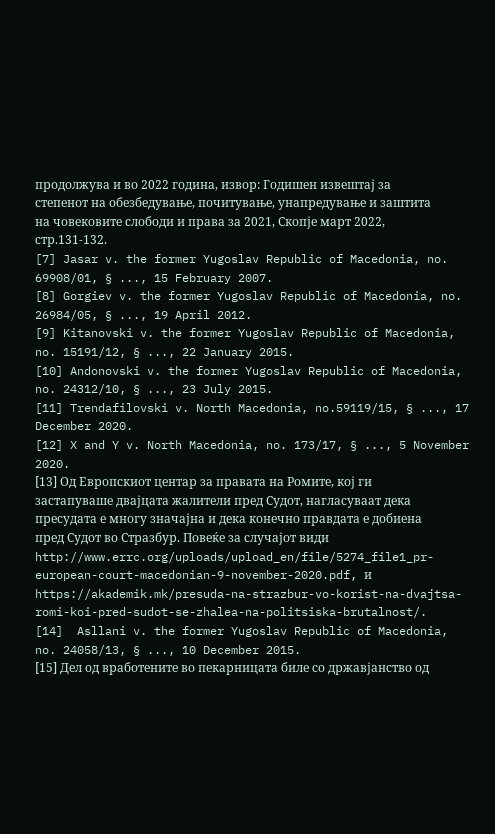продолжува и во 2022 година, извор: Годишен извештај за степенот на обезбедување, почитување, унапредување и заштита на човековите слободи и права за 2021, Скопје март 2022, стр.131-132.
[7] Jasar v. the former Yugoslav Republic of Macedonia, no. 69908/01, § ..., 15 February 2007.
[8] Gorgiev v. the former Yugoslav Republic of Macedonia, no. 26984/05, § ..., 19 April 2012.
[9] Kitanovski v. the former Yugoslav Republic of Macedonia, no. 15191/12, § ..., 22 January 2015.
[10] Andonovski v. the former Yugoslav Republic of Macedonia, no. 24312/10, § ..., 23 July 2015.
[11] Trendafilovski v. North Macedonia, no.59119/15, § ..., 17 December 2020.
[12] X and Y v. North Macedonia, no. 173/17, § ..., 5 November 2020.
[13] Од Европскиот центар за правата на Ромите, кој ги застапуваше двајцата жалители пред Судот, нагласуваат дека пресудата е многу значајна и дека конечно правдата е добиена пред Судот во Стразбур. Повеќе за случајот види http://www.errc.org/uploads/upload_en/file/5274_file1_pr-european-court-macedonian-9-november-2020.pdf, и https://akademik.mk/presuda-na-strazbur-vo-korist-na-dvajtsa-romi-koi-pred-sudot-se-zhalea-na-politsiska-brutalnost/.
[14]  Asllani v. the former Yugoslav Republic of Macedonia, no. 24058/13, § ..., 10 December 2015.
[15] Дел од вработените во пекарницата биле со државјанство од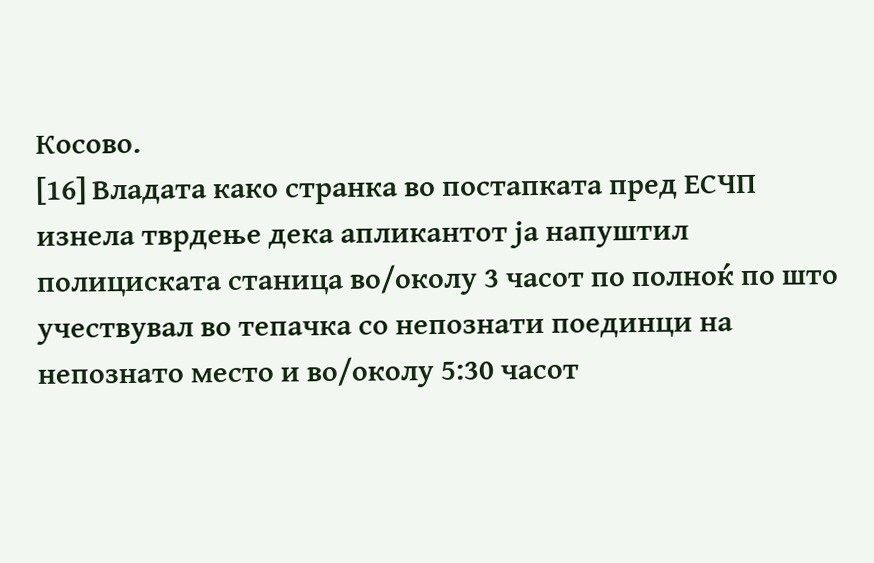Косово.
[16] Владата како странка во постапката пред ЕСЧП изнела тврдење дека апликантот ја напуштил полициската станица во/околу 3 часот по полноќ по што учествувал во тепачка со непознати поединци на непознато место и во/околу 5:30 часот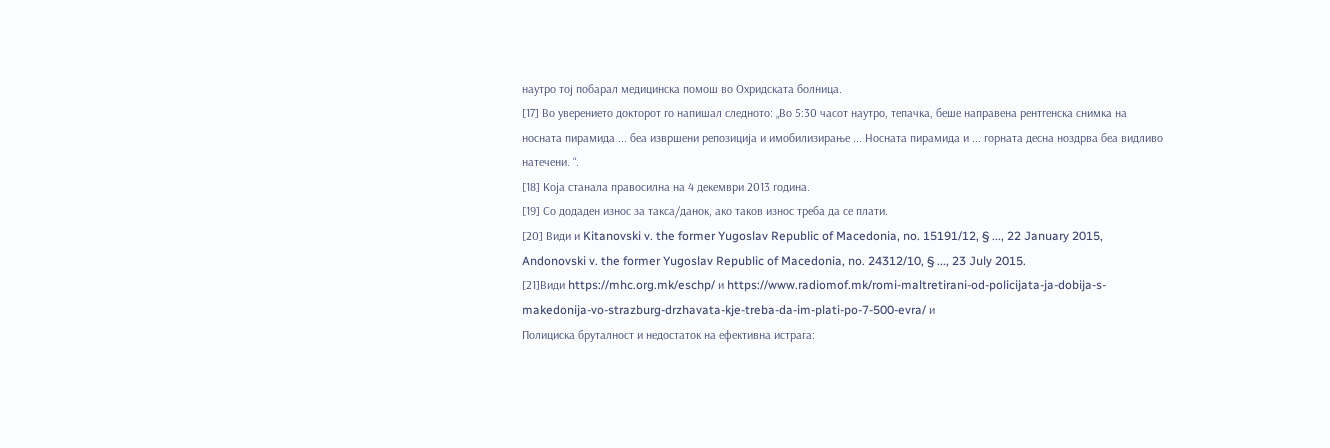наутро тој побарал медицинска помош во Охридската болница.
[17] Во уверението докторот го напишал следното: „Во 5:30 часот наутро, тепачка, беше направенa рентгенска снимка на носната пирамида ... беа извршени репозиција и имобилизирање ... Носната пирамида и ... горната десна ноздрва беа видливо натечени. “.
[18] Која станала правосилна на 4 декември 2013 година.
[19] Со додаден износ за такса/данок, ако таков износ треба да се плати.
[20] Види и Kitanovski v. the former Yugoslav Republic of Macedonia, no. 15191/12, § ..., 22 January 2015, Andonovski v. the former Yugoslav Republic of Macedonia, no. 24312/10, § ..., 23 July 2015.
[21]Види https://mhc.org.mk/eschp/ и https://www.radiomof.mk/romi-maltretirani-od-policijata-ja-dobija-s-makedonija-vo-strazburg-drzhavata-kje-treba-da-im-plati-po-7-500-evra/ и
Полициска бруталност и недостаток на ефективна истрага: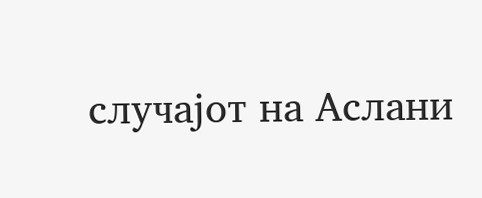случајот на Аслани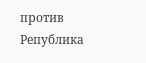против Република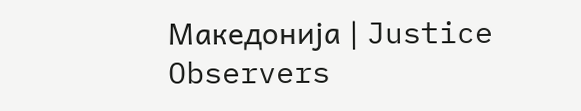Македонија | Justice Observers